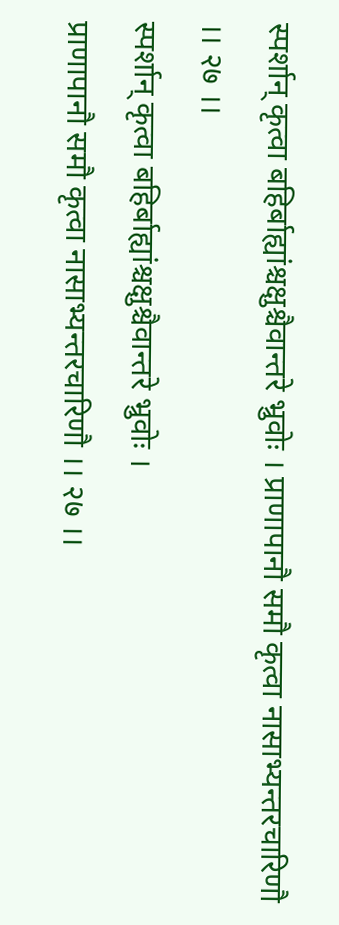स्पर्शान् कृत्वा बहिर्बाह्यांश्चक्षुश्चैवान्तरे भ्रुवोः । प्राणापानौ समौ कृत्वा नासाभ्यन्तरचारिणौ ।। २७ ।।
स्पर्शान् कृत्वा बहिर्बाह्यांश्चक्षुश्चैवान्तरे भ्रुवोः ।
प्राणापानौ समौ कृत्वा नासाभ्यन्तरचारिणौ ।। २७ ।।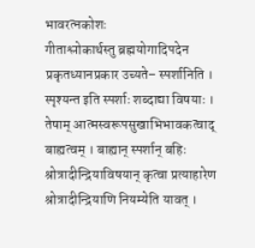भावरत्नकोशः
गीताश्लोकार्थस्तु ब्रह्मयोगादिपदेन प्रकृतध्यानप्रकार उच्यते– स्पर्शानिति । स्पृश्यन्त इति स्पर्शाः शब्दाद्या विषयाः । तेषाम् आत्मस्वरूपसुखाभिभावकत्वाद् बाह्यत्वम् । बाह्यान् स्पर्शान् बहिः श्रोत्रादीन्द्रियाविषयान् कृत्वा प्रत्याहारेण श्रोत्रादीन्द्रियाणि नियम्येति यावत् ।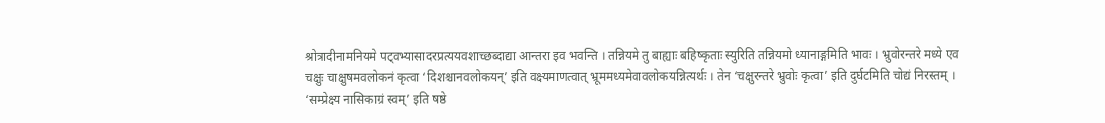श्रोत्रादीनामनियमे पट्वभ्यासादरप्रत्ययवशाच्छब्दाद्या आन्तरा इव भवन्ति । तन्नियमे तु बाह्याः बहिष्कृताः स्युरिति तन्नियमो ध्यानाङ्गमिति भावः । भ्रुवोरन्तरे मध्ये एव चक्षुः चाक्षुषमवलोकनं कृत्वा ‘दिशश्चानवलोकयन्’ इति वक्ष्यमाणत्वात् भ्रूममध्यमेवावलोकयन्नित्यर्थः । तेन ‘चक्षुरन्तरे भ्रुवोः कृत्वा’ इति दुर्घटमिति चोद्यं निरस्तम् । ‘सम्प्रेक्ष्य नासिकाग्रं स्वम्’ इति षष्ठे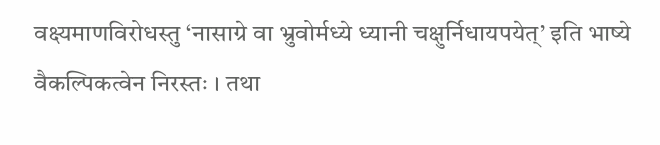वक्ष्यमाणविरोधस्तु ‘नासाग्रे वा भ्रुवोर्मध्ये ध्यानी चक्षुर्निधायपयेत्’ इति भाष्ये वैकल्पिकत्वेन निरस्तः । तथा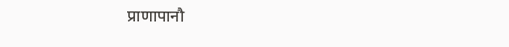प्राणापानौ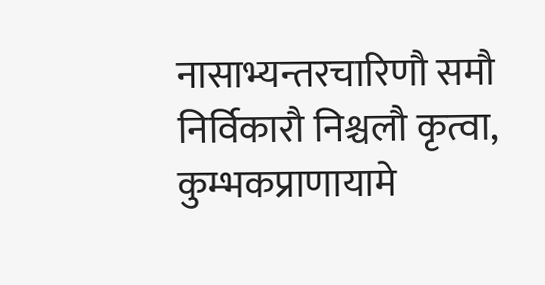नासाभ्यन्तरचारिणौ समौ निर्विकारौ निश्चलौ कृत्वा, कुम्भकप्राणायामे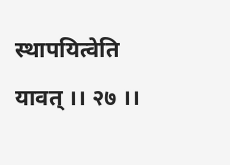स्थापयित्वेति यावत् ।। २७ ।।